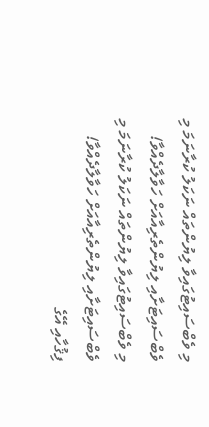މި ވެބްސައިޓުގައިވާ ލިޔުންތައް ނަކަލު ކުރާނަމަ މި ވެބްސައިޓަށާއި ލިޔުންތެރިއާއަށް ހަވާލާދެއްވާ!
މި ވެބްސައިޓުގައިވާ ލިޔުންތައް ނަކަލު ކުރާނަމަ މި ވެބްސައިޓަށާއި ލިޔުންތެރިއާއަށް ހަވާލާދެއްވާ!
ފިޤުހާއި އޭގެ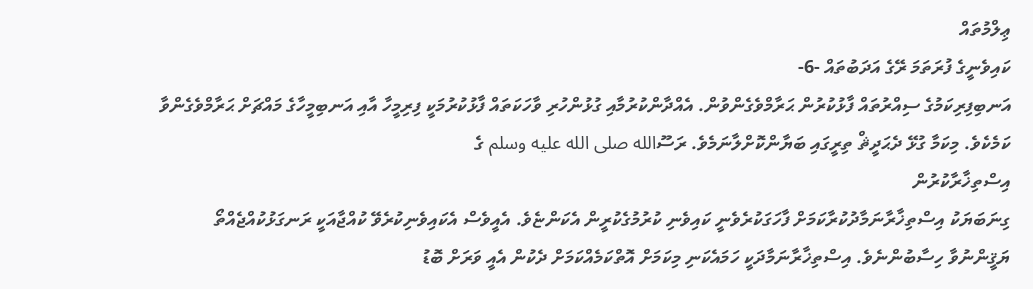ޢިލްމުތައް
ކައިވެނީގެ ފުރަތަމަ ރޭގެ އަދަބުތައް -6-
އަނބިފިރިކަމުގެ ސިއްރުތައް ފާޅުކުރުން ޙަރާމްވެގެންވުން. އެއްދާންކުރުމާއި ގުޅުންހުރި ވާހަކަތައް ފާޅުކުރުމަކީ ފިރިމީހާ އާއި އަނބިމީހާގެ މައްޗަށް ޙަރާމްވެގެންވާ ކަމެކެވެ. މިކަމާ ގުޅޭ ދެޙަދީޘް ތިރީގައި ބަޔާންކޮށްލާނަމެވެ. ރަސޫالله صلى الله عليه وسلم ގެ
އިސްތިޚާރާކުރުން
ގިނަބަޔަކު އިސްތިޚާރާނަމާދުކުރާކަމަށް ފާހަގަކުރެވެނީ ކައިވެނި ކުރުމުގެކުރީން އެކަންޏެވެ. އެއީވެސް އެކައިވެނިކުރެވޭ ކުއްޖާއަކީ ރަނގަޅުކުއްޖެއްތޯ ޔަޤީންނުވާ ހިސާބުންނެވެ. އިސްތިޚާރާނަމާދަކީ ހަމައެކަނި މިކަމަށް އޮތްކަމެއްކަމަށް ދެކުން އެއީ ވަރަށް ބޮޑު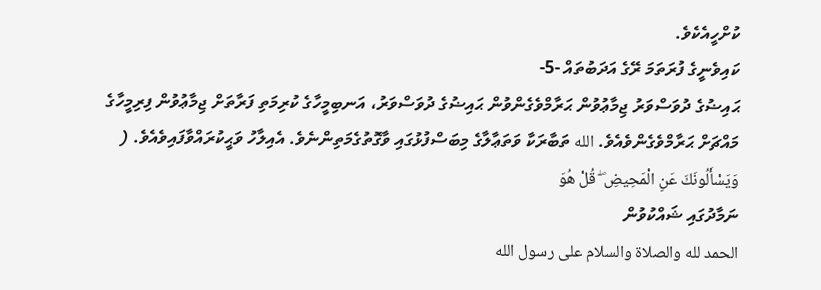ކުށްހީއެކެވެ.
ކައިވެނީގެ ފުރަތަމަ ރޭގެ އަދަބުތައް -5-
ޙައިޟުގެ ދުވަސްވަރު ޖިމާޢުވުން ޙަރާމްވެގެންވުން ޙައިޟުގެ ދުވަސްވަރު، އަނބިމީހާގެ ކުރިމަތި ފަރާތަށް ޖިމާޢުވުން ފިރިމީހާގެ މައްޗަށް ޙަރާމްވެގެންވެއެވެ. الله ތަބާރަކާ ވަތަޢާލާގެ މިބަސްފުޅުގައި ވާގޮތުގެމަތިންނެވެ. އެއިލާހު ވަޙީކުރައްވާފައިވެއެވެ. ( وَيَسْأَلُونَكَ عَنِ الْمَحِيضِ ۖ قُلْ هُوَ
ނަމާދުގައި ޝައްކުވުން
الحمد لله والصلاة والسلام على رسول الله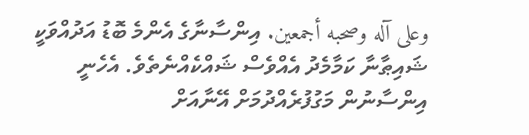وعلى آله وصحبه أجمعين. އިންސާނާގެ އެންމެ ބޮޑު އަދުއްވަކީ ޝައިޠާނާ ކަމާމެދު އެއްވެސް ޝައްކެއްނެތެވެ. އެހެނީ އިންސާނުން މަގުފުރެއްދުމަށް އޭނާއަށް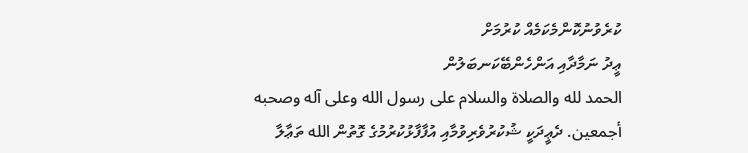ކުރެވުނުކޮންމެކަމެއް ކުރުމަށް
ޢީދު ނަމާދާއި އަންހެންބޭކަނބަލުން
الحمد لله والصلاة والسلام على رسول الله وعلى آله وصحبه أجمعين. ދެޢީދަކީ ޝުކުރުވެރިވުމާއި އުފާފާޅުކުރުމުގެ ގޮތުން الله ތަޢާލާ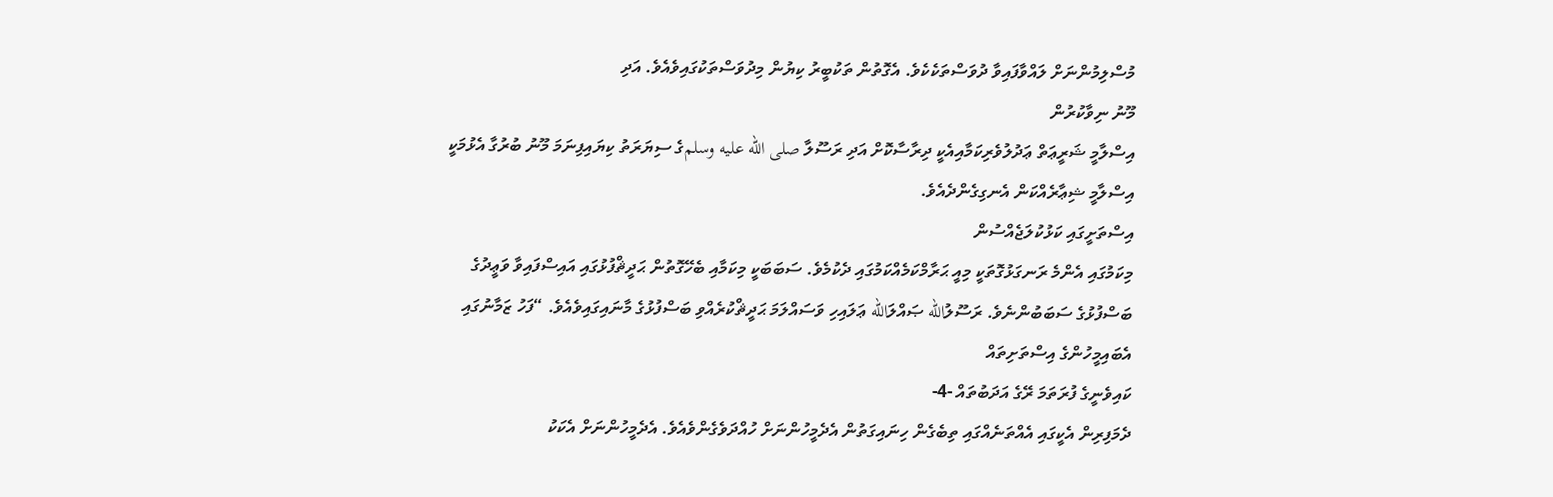މުސްލިމުންނަށް ލައްވާފައިވާ ދުވަސްތަކެކެވެ. އެގޮތުން ތަކުބީރު ކިޔުން މިދުވަސްތަކުގައިވެއެވެ. އަދި
މޫނު ނިވާކުރުން
އިސްލާމީ ޝަރީޢަތް ޢަދުލުވެރިކަމާއިއެކީ ދިރާސާކޮށް އަދި ރަސޫލާ صلى الله عليه وسلمގެ ސިޔަރަތު ކިޔައިފިނަމަ މޫނު ބުރުގާ އެޅުމަކީ އިސްލާމީ ޝިޢާރެއްކަން އެނގިގެންދެއެވެ.
އިސްތަށީގައި ކަޅުކުލަޖެއްސުން
މިކަމުގައި އެންމެ ރަނގަޅުގޮތަކީ މިއީ ޙަރާމްކަމެއްކަމުގައި ދެކުމެވެ. ސަބަބަކީ މިކަމާއި ބެހޭގޮތުން ޙަދީޘްފުޅުގައި އައިސްފައިވާ ވަޢީދުގެ ބަސްފުޅުގެ ސަބަބުންނެވެ. ރަސޫލުالله ޞައްލަالله ޢަލައިހި ވަސައްލަމަ ޙަދީޘްކުރެއްވި ބަސްފުޅުގެ މާނައިގައިވެއެވެ. “ފަހު ޒަމާނުގައި އެބައިމީހުންގެ އިސްތަށިތައް
ކައިވެނީގެ ފުރަތަމަ ރޭގެ އަދަބުތައް -4-
ދެމަފިރިން އެކީގައި އެއްތަނެއްގައި ތިބެގެން ހިނައިގަތުން އެދެމީހުންނަށް ހުއްދަވެގެންވެއެވެ. އެދެމީހުންނަށް އެކަކު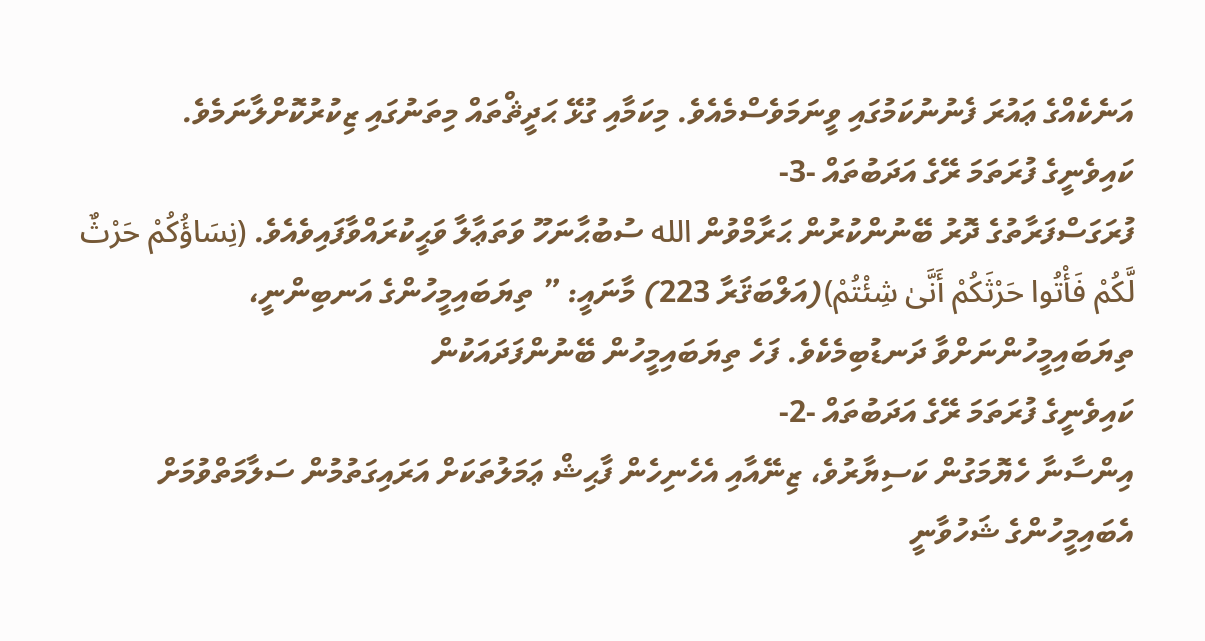އަނެކެއްގެ ޢައުރަ ފެނުނުކަމުގައި ވީނަމަވެސްމެއެވެ. މިކަމާއި ގުޅޭ ޙަދީޘްތައް މިތަނުގައި ޒިކުރުކޮށްލާނަމެވެ.
ކައިވެނީގެ ފުރަތަމަ ރޭގެ އަދަބުތައް -3-
ފުރަގަސްފަރާތުގެ ދޮރު ބޭނުންކުރުން ޙަރާމްވުން الله ސުބުޙާނަހޫ ވަތަޢާލާ ވަޙީކުރައްވާފައިވެއެވެ. (نِسَاؤُكُمْ حَرْثٌ لَّكُمْ فَأْتُوا حَرْثَكُمْ أَنَّىٰ شِئْتُمْ)(އަލްބަޤަރާ 223) މާނައީ: ” ތިޔަބައިމީހުންގެ އަނބިންނީ، ތިޔަބައިމީހުންނަށްވާ ދަނޑުބިމެކެވެ. ފަހެ ތިޔަބައިމީހުން ބޭނުންފަދައަކުން
ކައިވެނީގެ ފުރަތަމަ ރޭގެ އަދަބުތައް -2-
އިންސާނާ ހެޔޮމަގުން ކަސިޔާރުވެ، ޒިނޭއާއި އެހެނިހެން ފާޙިޝް ޢަމަލުތަކަށް އަރައިގަތުމުން ސަލާމަތްވުމަށް އެބައިމީހުންގެ ޝަހުވާނީ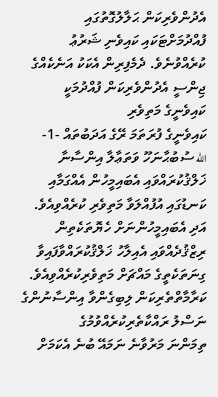އެދުންވެރިކަން ޙަލާލުގޮތުގައި ފުއްދުމަށްޓަކައި ކައިވެނި ޝަރުޢު ކުރެއްވުނެވެ. ދެމެފިރިން އެކަކު އަނެކެއްގެ ޖިންސީ އެދުންވެރިކަން ފުއްދުމަކީ ކައިވެނީގެ މަތިވެރި
ކައިވެނީގެ ފުރަތަމަ ރޭގެ އަދަބުތައް -1-
الله ސުބުޙާނަހޫ ވަތަޢާލާ އިންސާނާ ޚަލްޤުކުރައްވައި އެބައިމީހުން އެއްގަމާއި ކަނޑުގައި އުފުއްލަވާ މަތިވެރި ކުރެއްވިއެވެ. އަދި އެބައިމީހުންނަށް ހެޔޮތަކެތިން ރިޒްޤުދެއްވައި އެއިލާހު ޚަލްޤުކުރައްވާފައިވާ ގިނަތަކެތީގެ މައްޗަށް މަތިވެރިކުރެއްވިއެވެ. ކަރާމާތްތެރިކަން ލިބިގެންވާ އިންސާނުންގެ ނަސްލު ރައްކާތެރިކުރެއްވުމުގެ
ތިމަންނަ މަރުވާނެ ނަމައޭ ބުނެ އެކަމަށް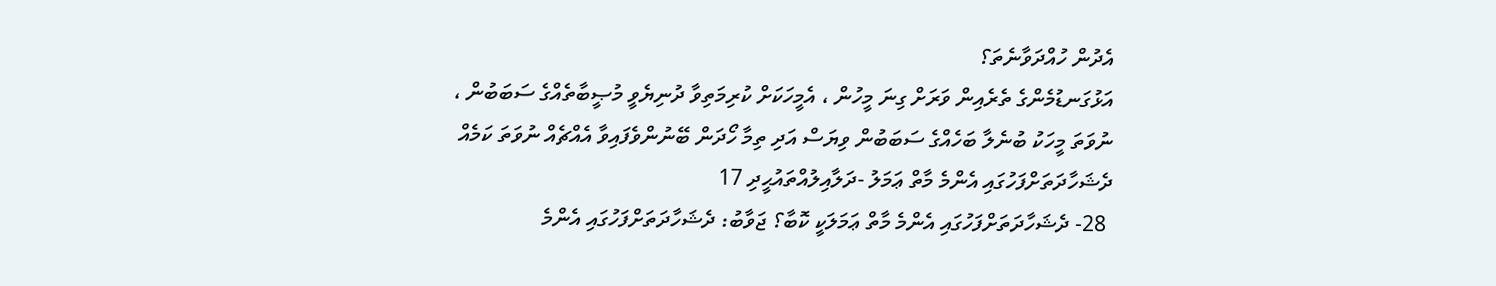އެދުން ހުއްދަވާނެތަ؟
އަޅުގަނޑުމެންގެ ތެރެއިން ވަރަށް ގިނަ މީހުން ، އެމީހަކަށް ކުރިމަތިވާ ދުނިޔެވީ މުޞީބާތެއްގެ ސަބަބުން ، ނުވަތަ މީހަކު ބުނެލާ ބަހެއްގެ ސަބަބުން ވިޔަސް އަދި ތިމާ ހޯދަން ބޭނުންވެފައިވާ އެއްޗެއް ނުވަތަ ކަމެއް
ދެޝަހާދަތަށްފަހުގައި އެންމެ މާތް ޢަމަލު -ދަލާއިލުއްތައުޙީދި 17
 28- ދެޝަހާދަތަށްފަހުގައި އެންމެ މާތް ޢަމަލަކީ ކޮބާ؟ ޖަވާބު: ދެޝަހާދަތަށްފަހުގައި އެންމެ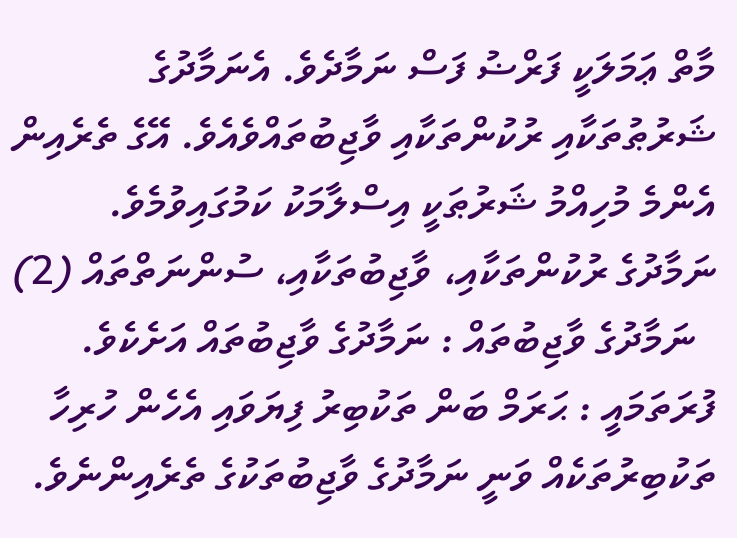މާތް ޢަމަލަކީ ފަރްޟު ފަސް ނަމާދެވެ. އެނަމާދުގެ ޝަރުޠުތަކާއި ރުކުންތަކާއި ވާޖިބުތައްވެއެވެ. އޭގެ ތެރެއިން އެންމެ މުހިއްމު ޝަރުޠަކީ އިސްލާމަކު ކަމުގައިވުމެވެ.
ނަމާދުގެ ރުކުންތަކާއި، ވާޖިބުތަކާއި، ސުންނަތްތައް (2)
  ނަމާދުގެ ވާޖިބުތައް : ނަމާދުގެ ވާޖިބުތައް އަށެކެވެ. ފުރަތަމައީ : ޙަރަމް ބަން ތަކުބިރު ފިޔަވައި އެހެން ހުރިހާ ތަކުބިރުތަކެއް ވަނީ ނަމާދުގެ ވާޖިބުތަކުގެ ތެރެއިންނެވެ.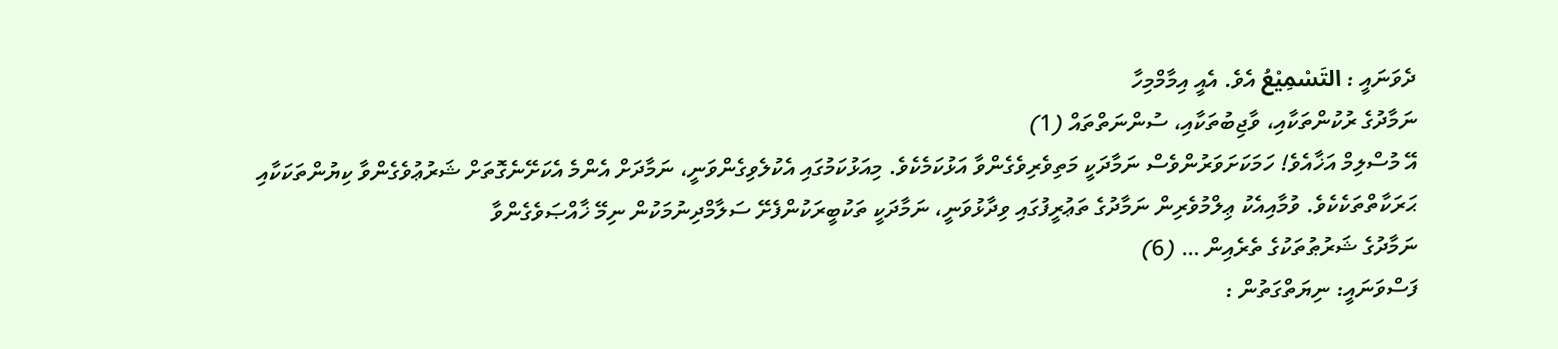ދެވަނައީ : التَسْمِيْعُ އެވެ. އެއީ އިމާމްމިހާ
ނަމާދުގެ ރުކުންތަކާއި، ވާޖިބުތަކާއި، ސުންނަތްތައް (1)
އޭ މުސްލިމް އަޚާއެވެ! ހަމަކަށަވަރުންވެސް ނަމާދަކީ މަތިވެރިވެގެންވާ އަޅުކަމެކެވެ. މިއަޅުކަމުގައި އެކުލެވިގެންވަނީ، ނަމާދަށް އެންމެ އެކަށޭނެގޮތަށް ޝަރުޢުވެގެންވާ ކިޔުންތަކަކާއި ޙަރަކާތްތަކެކެވެ. ވުމާއިއެކު ޢިލްމުވެރިން ނަމާދުގެ ތަޢުރީފުގައި ވިދާޅުވަނީ، ނަމާދަކީ ތަކުބީރަކުންފެށޭ ސަލާމްދިނުމަކުން ނިމޭ ޚާއްޞަވެގެންވާ
ނަމާދުގެ ޝަރުޠުތަކުގެ ތެރެއިން … (6)
ފަސްވަނައީ: ނިޔަތްގަތުން :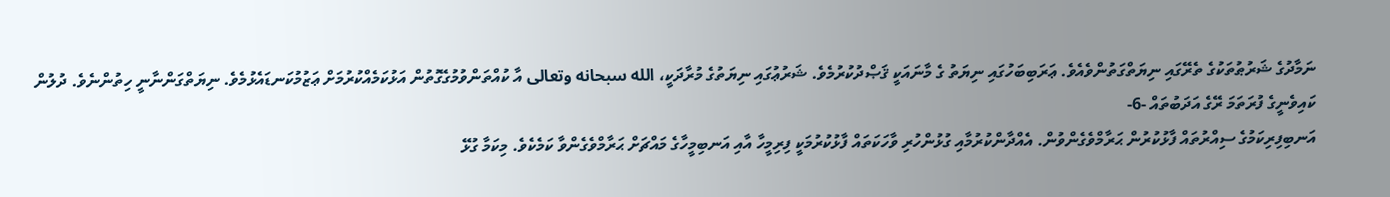ނަމާދުގެ ޝަރުޠުތަކުގެ ތެރޭގައި ނިޔަތްގަތުންވެއެވެ. ޢަރަބިބަހުގައި ނިޔަތު ގެ މާނައަކީ ޤަޞްދުކުރުމެވެ. ޝަރުޢުގައި ނިޔަތުގެ މުރާދަކީ، الله سبحانه وتعالى އާ ކުއްތަންވުމުގެގޮތުން އަޅުކަމެއްކުރުމަށް ޢަޒުމުކަނޑައެޅުމެވެ. ނިޔަތްގަންނާނީ ހިތުންނެވެ. ދުލުން
ކައިވެނީގެ ފުރަތަމަ ރޭގެ އަދަބުތައް -6-
އަނބިފިރިކަމުގެ ސިއްރުތައް ފާޅުކުރުން ޙަރާމްވެގެންވުން. އެއްދާންކުރުމާއި ގުޅުންހުރި ވާހަކަތައް ފާޅުކުރުމަކީ ފިރިމީހާ އާއި އަނބިމީހާގެ މައްޗަށް ޙަރާމްވެގެންވާ ކަމެކެވެ. މިކަމާ ގުޅޭ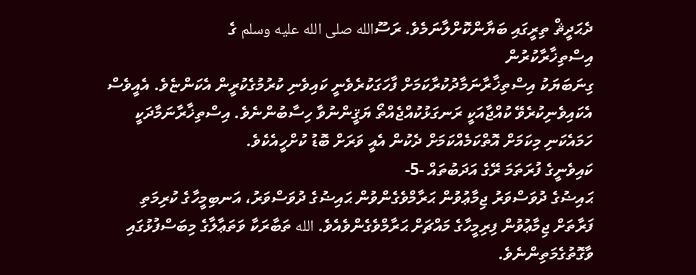ދެޙަދީޘް ތިރީގައި ބަޔާންކޮށްލާނަމެވެ. ރަސޫالله صلى الله عليه وسلم ގެ
އިސްތިޚާރާކުރުން
ގިނަބަޔަކު އިސްތިޚާރާނަމާދުކުރާކަމަށް ފާހަގަކުރެވެނީ ކައިވެނި ކުރުމުގެކުރީން އެކަންޏެވެ. އެއީވެސް އެކައިވެނިކުރެވޭ ކުއްޖާއަކީ ރަނގަޅުކުއްޖެއްތޯ ޔަޤީންނުވާ ހިސާބުންނެވެ. އިސްތިޚާރާނަމާދަކީ ހަމައެކަނި މިކަމަށް އޮތްކަމެއްކަމަށް ދެކުން އެއީ ވަރަށް ބޮޑު ކުށްހީއެކެވެ.
ކައިވެނީގެ ފުރަތަމަ ރޭގެ އަދަބުތައް -5-
ޙައިޟުގެ ދުވަސްވަރު ޖިމާޢުވުން ޙަރާމްވެގެންވުން ޙައިޟުގެ ދުވަސްވަރު، އަނބިމީހާގެ ކުރިމަތި ފަރާތަށް ޖިމާޢުވުން ފިރިމީހާގެ މައްޗަށް ޙަރާމްވެގެންވެއެވެ. الله ތަބާރަކާ ވަތަޢާލާގެ މިބަސްފުޅުގައި ވާގޮތުގެމަތިންނެވެ.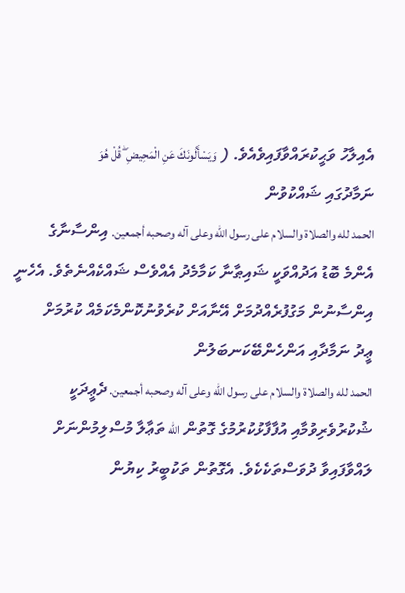އެއިލާހު ވަޙީކުރައްވާފައިވެއެވެ. ( وَيَسْأَلُونَكَ عَنِ الْمَحِيضِ ۖ قُلْ هُوَ
ނަމާދުގައި ޝައްކުވުން
الحمد لله والصلاة والسلام على رسول الله وعلى آله وصحبه أجمعين. އިންސާނާގެ އެންމެ ބޮޑު އަދުއްވަކީ ޝައިޠާނާ ކަމާމެދު އެއްވެސް ޝައްކެއްނެތެވެ. އެހެނީ އިންސާނުން މަގުފުރެއްދުމަށް އޭނާއަށް ކުރެވުނުކޮންމެކަމެއް ކުރުމަށް
ޢީދު ނަމާދާއި އަންހެންބޭކަނބަލުން
الحمد لله والصلاة والسلام على رسول الله وعلى آله وصحبه أجمعين. ދެޢީދަކީ ޝުކުރުވެރިވުމާއި އުފާފާޅުކުރުމުގެ ގޮތުން الله ތަޢާލާ މުސްލިމުންނަށް ލައްވާފައިވާ ދުވަސްތަކެކެވެ. އެގޮތުން ތަކުބީރު ކިޔުން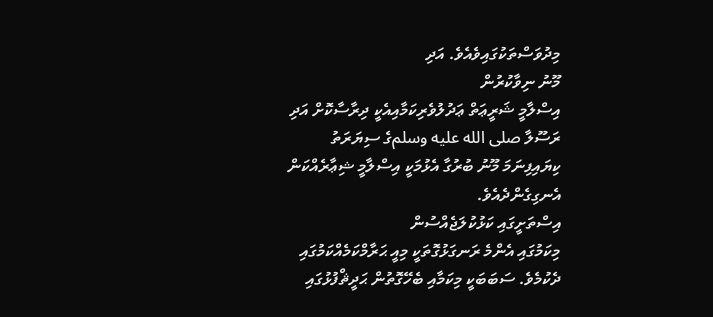މިދުވަސްތަކުގައިވެއެވެ. އަދި
މޫނު ނިވާކުރުން
އިސްލާމީ ޝަރީޢަތް ޢަދުލުވެރިކަމާއިއެކީ ދިރާސާކޮށް އަދި ރަސޫލާ صلى الله عليه وسلمގެ ސިޔަރަތު ކިޔައިފިނަމަ މޫނު ބުރުގާ އެޅުމަކީ އިސްލާމީ ޝިޢާރެއްކަން އެނގިގެންދެއެވެ.
އިސްތަށީގައި ކަޅުކުލަޖެއްސުން
މިކަމުގައި އެންމެ ރަނގަޅުގޮތަކީ މިއީ ޙަރާމްކަމެއްކަމުގައި ދެކުމެވެ. ސަބަބަކީ މިކަމާއި ބެހޭގޮތުން ޙަދީޘްފުޅުގައި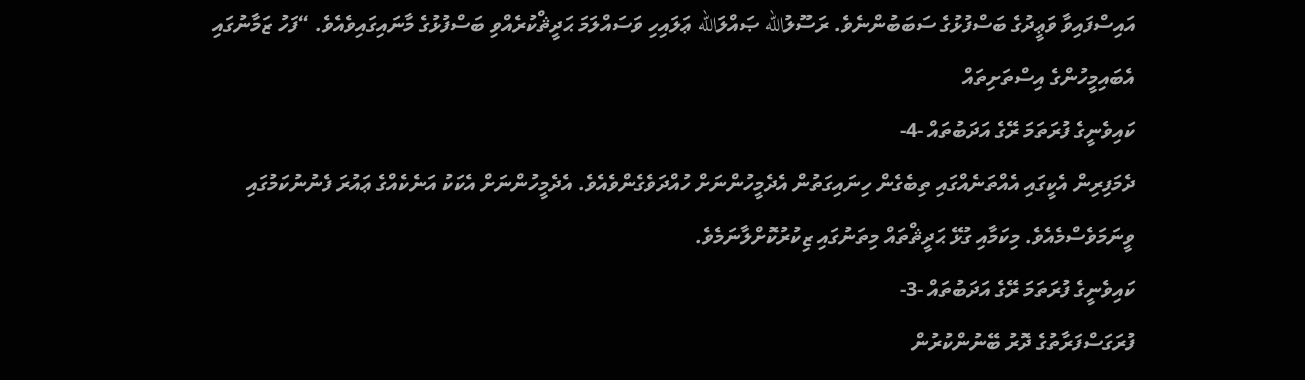އައިސްފައިވާ ވަޢީދުގެ ބަސްފުޅުގެ ސަބަބުންނެވެ. ރަސޫލުالله ޞައްލަالله ޢަލައިހި ވަސައްލަމަ ޙަދީޘްކުރެއްވި ބަސްފުޅުގެ މާނައިގައިވެއެވެ. “ފަހު ޒަމާނުގައި އެބައިމީހުންގެ އިސްތަށިތައް
ކައިވެނީގެ ފުރަތަމަ ރޭގެ އަދަބުތައް -4-
ދެމަފިރިން އެކީގައި އެއްތަނެއްގައި ތިބެގެން ހިނައިގަތުން އެދެމީހުންނަށް ހުއްދަވެގެންވެއެވެ. އެދެމީހުންނަށް އެކަކު އަނެކެއްގެ ޢައުރަ ފެނުނުކަމުގައި ވީނަމަވެސްމެއެވެ. މިކަމާއި ގުޅޭ ޙަދީޘްތައް މިތަނުގައި ޒިކުރުކޮށްލާނަމެވެ.
ކައިވެނީގެ ފުރަތަމަ ރޭގެ އަދަބުތައް -3-
ފުރަގަސްފަރާތުގެ ދޮރު ބޭނުންކުރުން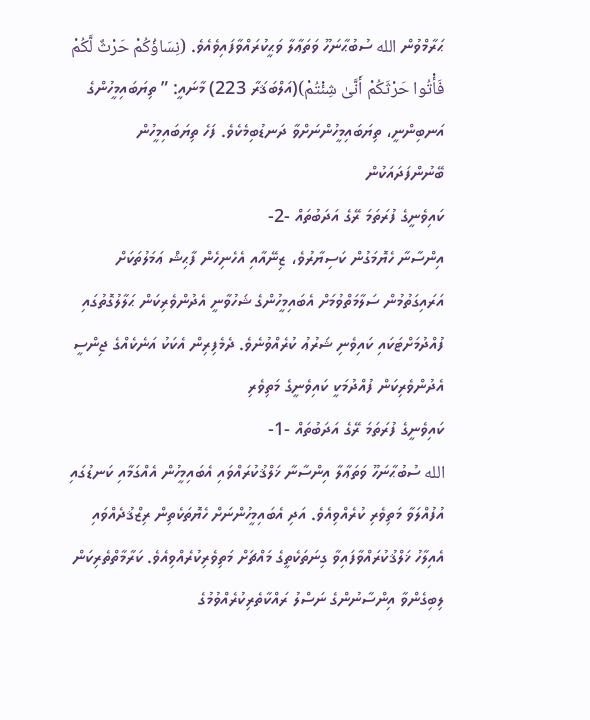ޙަރާމްވުން الله ސުބުޙާނަހޫ ވަތަޢާލާ ވަޙީކުރައްވާފައިވެއެވެ. (نِسَاؤُكُمْ حَرْثٌ لَّكُمْ فَأْتُوا حَرْثَكُمْ أَنَّىٰ شِئْتُمْ)(އަލްބަޤަރާ 223) މާނައީ: ” ތިޔަބައިމީހުންގެ އަނބިންނީ، ތިޔަބައިމީހުންނަށްވާ ދަނޑުބިމެކެވެ. ފަހެ ތިޔަބައިމީހުން ބޭނުންފަދައަކުން
ކައިވެނީގެ ފުރަތަމަ ރޭގެ އަދަބުތައް -2-
އިންސާނާ ހެޔޮމަގުން ކަސިޔާރުވެ، ޒިނޭއާއި އެހެނިހެން ފާޙިޝް ޢަމަލުތަކަށް އަރައިގަތުމުން ސަލާމަތްވުމަށް އެބައިމީހުންގެ ޝަހުވާނީ އެދުންވެރިކަން ޙަލާލުގޮތުގައި ފުއްދުމަށްޓަކައި ކައިވެނި ޝަރުޢު ކުރެއްވުނެވެ. ދެމެފިރިން އެކަކު އަނެކެއްގެ ޖިންސީ އެދުންވެރިކަން ފުއްދުމަކީ ކައިވެނީގެ މަތިވެރި
ކައިވެނީގެ ފުރަތަމަ ރޭގެ އަދަބުތައް -1-
الله ސުބުޙާނަހޫ ވަތަޢާލާ އިންސާނާ ޚަލްޤުކުރައްވައި އެބައިމީހުން އެއްގަމާއި ކަނޑުގައި އުފުއްލަވާ މަތިވެރި ކުރެއްވިއެވެ. އަދި އެބައިމީހުންނަށް ހެޔޮތަކެތިން ރިޒްޤުދެއްވައި އެއިލާހު ޚަލްޤުކުރައްވާފައިވާ ގިނަތަކެތީގެ މައްޗަށް މަތިވެރިކުރެއްވިއެވެ. ކަރާމާތްތެރިކަން ލިބިގެންވާ އިންސާނުންގެ ނަސްލު ރައްކާތެރިކުރެއްވުމުގެ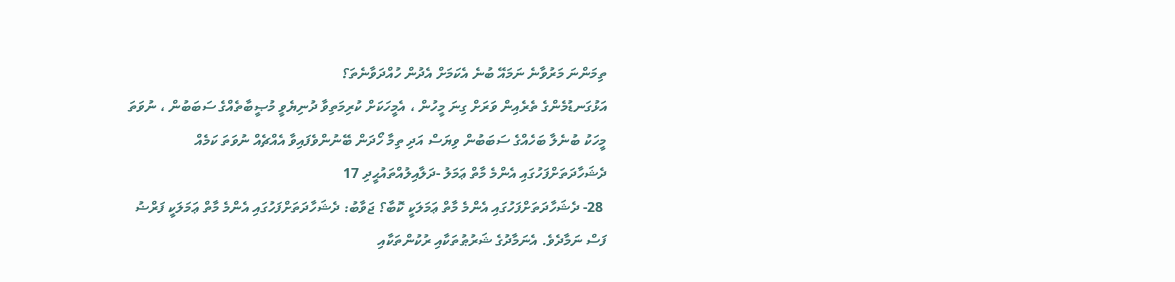ތިމަންނަ މަރުވާނެ ނަމައޭ ބުނެ އެކަމަށް އެދުން ހުއްދަވާނެތަ؟
އަޅުގަނޑުމެންގެ ތެރެއިން ވަރަށް ގިނަ މީހުން ، އެމީހަކަށް ކުރިމަތިވާ ދުނިޔެވީ މުޞީބާތެއްގެ ސަބަބުން ، ނުވަތަ މީހަކު ބުނެލާ ބަހެއްގެ ސަބަބުން ވިޔަސް އަދި ތިމާ ހޯދަން ބޭނުންވެފައިވާ އެއްޗެއް ނުވަތަ ކަމެއް
ދެޝަހާދަތަށްފަހުގައި އެންމެ މާތް ޢަމަލު -ދަލާއިލުއްތައުޙީދި 17
 28- ދެޝަހާދަތަށްފަހުގައި އެންމެ މާތް ޢަމަލަކީ ކޮބާ؟ ޖަވާބު: ދެޝަހާދަތަށްފަހުގައި އެންމެ މާތް ޢަމަލަކީ ފަރްޟު ފަސް ނަމާދެވެ. އެނަމާދުގެ ޝަރުޠުތަކާއި ރުކުންތަކާއި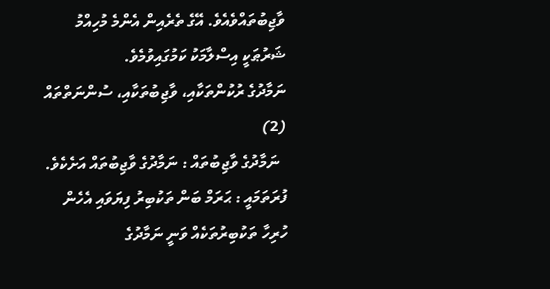ވާޖިބުތައްވެއެވެ. އޭގެ ތެރެއިން އެންމެ މުހިއްމު ޝަރުޠަކީ އިސްލާމަކު ކަމުގައިވުމެވެ.
ނަމާދުގެ ރުކުންތަކާއި، ވާޖިބުތަކާއި، ސުންނަތްތައް (2)
  ނަމާދުގެ ވާޖިބުތައް : ނަމާދުގެ ވާޖިބުތައް އަށެކެވެ. ފުރަތަމައީ : ޙަރަމް ބަން ތަކުބިރު ފިޔަވައި އެހެން ހުރިހާ ތަކުބިރުތަކެއް ވަނީ ނަމާދުގެ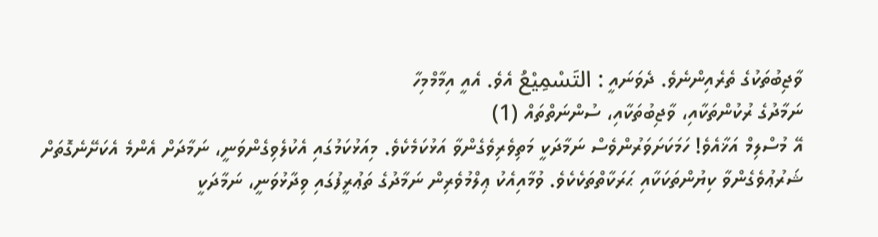ވާޖިބުތަކުގެ ތެރެއިންނެވެ. ދެވަނައީ : التَسْمِيْعُ އެވެ. އެއީ އިމާމްމިހާ
ނަމާދުގެ ރުކުންތަކާއި، ވާޖިބުތަކާއި، ސުންނަތްތައް (1)
އޭ މުސްލިމް އަޚާއެވެ! ހަމަކަށަވަރުންވެސް ނަމާދަކީ މަތިވެރިވެގެންވާ އަޅުކަމެކެވެ. މިއަޅުކަމުގައި އެކުލެވިގެންވަނީ، ނަމާދަށް އެންމެ އެކަށޭނެގޮތަށް ޝަރުޢުވެގެންވާ ކިޔުންތަކަކާއި ޙަރަކާތްތަކެކެވެ. ވުމާއިއެކު ޢިލްމުވެރިން ނަމާދުގެ ތަޢުރީފުގައި ވިދާޅުވަނީ، ނަމާދަކީ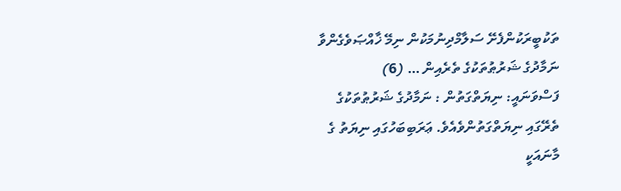ތަކުބީރަކުންފެށޭ ސަލާމްދިނުމަކުން ނިމޭ ޚާއްޞަވެގެންވާ
ނަމާދުގެ ޝަރުޠުތަކުގެ ތެރެއިން … (6)
ފަސްވަނައީ: ނިޔަތްގަތުން : ނަމާދުގެ ޝަރުޠުތަކުގެ ތެރޭގައި ނިޔަތްގަތުންވެއެވެ. ޢަރަބިބަހުގައި ނިޔަތު ގެ މާނައަކީ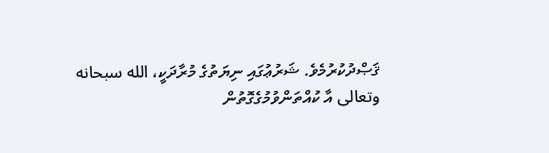ޤަޞްދުކުރުމެވެ. ޝަރުޢުގައި ނިޔަތުގެ މުރާދަކީ، الله سبحانه وتعالى އާ ކުއްތަންވުމުގެގޮތުން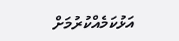އަޅުކަމެއްކުރުމަށް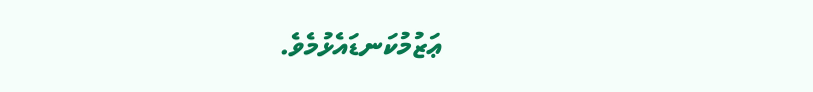ޢަޒުމުކަނޑައެޅުމެވެ.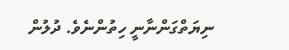ނިޔަތްގަންނާނީ ހިތުންނެވެ. ދުލުން